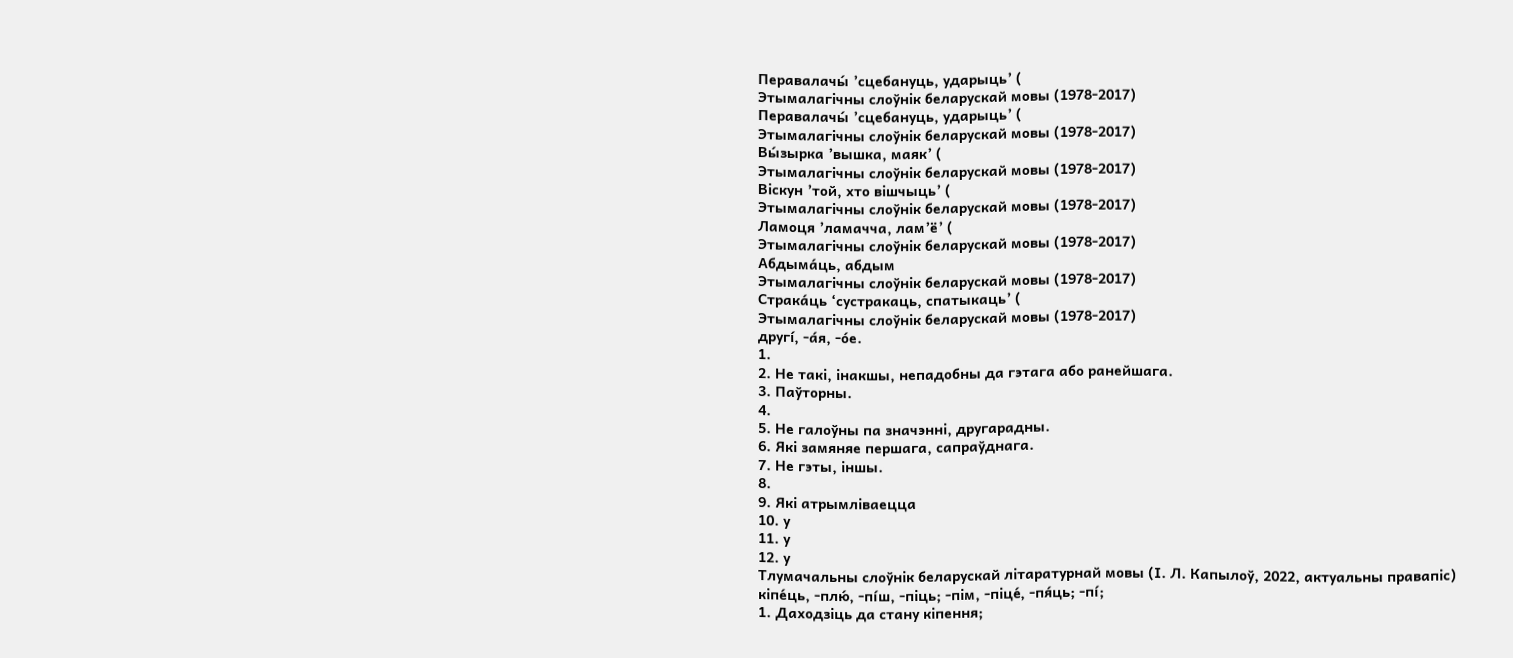Перавалачы́ ’сцебануць, ударыць’ (
Этымалагічны слоўнік беларускай мовы (1978-2017)
Перавалачы́ ’сцебануць, ударыць’ (
Этымалагічны слоўнік беларускай мовы (1978-2017)
Вы́зырка ’вышка, маяк’ (
Этымалагічны слоўнік беларускай мовы (1978-2017)
Віскун ’той, хто вішчыць’ (
Этымалагічны слоўнік беларускай мовы (1978-2017)
Ламоця ’ламачча, лам’ё’ (
Этымалагічны слоўнік беларускай мовы (1978-2017)
Абдыма́ць, абдым
Этымалагічны слоўнік беларускай мовы (1978-2017)
Страка́ць ‘сустракаць, спатыкаць’ (
Этымалагічны слоўнік беларускай мовы (1978-2017)
другі́, -а́я, -о́е.
1.
2. Не такі, інакшы, непадобны да гэтага або ранейшага.
3. Паўторны.
4.
5. Не галоўны па значэнні, другарадны.
6. Які замяняе першага, сапраўднага.
7. Не гэты, іншы.
8.
9. Які атрымліваецца
10. у
11. у
12. у
Тлумачальны слоўнік беларускай літаратурнай мовы (І. Л. Капылоў, 2022, актуальны правапіс)
кіпе́ць, -плю́, -пі́ш, -піць; -пім, -піце́, -пя́ць; -пі́;
1. Даходзіць да стану кіпення;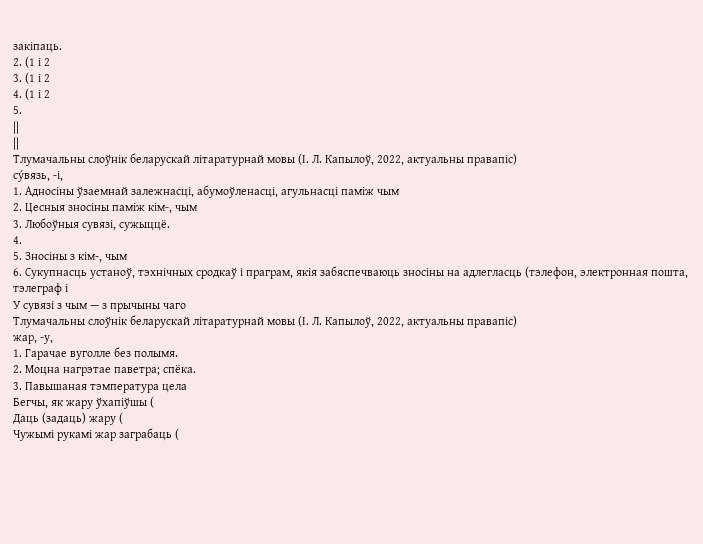закіпаць.
2. (1 і 2
3. (1 і 2
4. (1 і 2
5.
||
||
Тлумачальны слоўнік беларускай літаратурнай мовы (І. Л. Капылоў, 2022, актуальны правапіс)
су́вязь, -і,
1. Адносіны ўзаемнай залежнасці, абумоўленасці, агульнасці паміж чым
2. Цесныя зносіны паміж кім-, чым
3. Любоўныя сувязі, сужыццё.
4.
5. Зносіны з кім-, чым
6. Сукупнасць устаноў, тэхнічных сродкаў і праграм, якія забяспечваюць зносіны на адлегласць (тэлефон, электронная пошта, тэлеграф і
У сувязі з чым — з прычыны чаго
Тлумачальны слоўнік беларускай літаратурнай мовы (І. Л. Капылоў, 2022, актуальны правапіс)
жар, -у,
1. Гарачае вуголле без полымя.
2. Моцна нагрэтае паветра; спёка.
3. Павышаная тэмпература цела
Бегчы, як жару ўхапіўшы (
Даць (задаць) жару (
Чужымі рукамі жар заграбаць (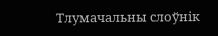Тлумачальны слоўнік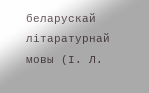беларускай літаратурнай мовы (І. Л.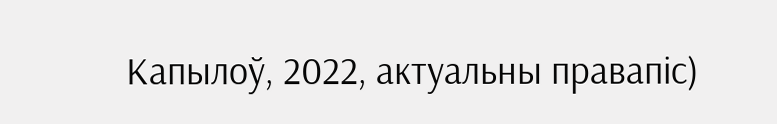Капылоў, 2022, актуальны правапіс)